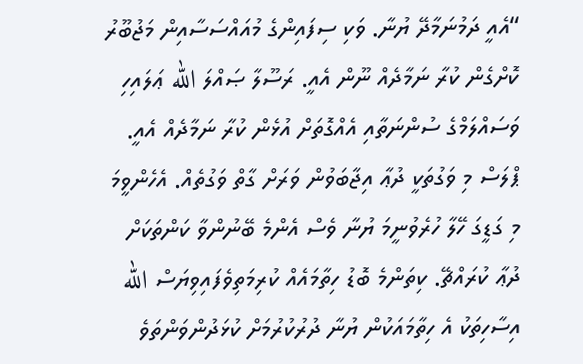“އެއީ ދަމުނަމާދޭ ޔުނާ. ވަކި ސިފައިންގެ މުއައްސަސާއިން މަޖުބޫރު ކޮށްގެން ކުރާ ނަމާދެއް ނޫން އެއީ. ރަސޫލާ ޞައްލަ الله ޢަލައިހި ވަސައްލަމްގެ ސުންނަތާއި އެއްގޮތަށް އުޅެން ކުރާ ނަމާދެއް އެއީ. ޕްލަސް މި ވަގުތަކީ ދުޢާ އިޖާބަވުން ވަރަށް ގާތް ވަގުތެއް. އެހެންވީމަ މި ގަޑީގަ ހޭލާ ހުރެވުނީމަ ޔުނާ ވެސް އެންމެ ބޭނުންވާ ކަންތަކަށް ދުޢާ ކުރައްޗޭ. ކިތަންމެ ބޮޑު ހިތާމައެއް ކުރިމަތިވެފައިވިޔަސް الله އިސާހިތަކު އެ ހިތާމައަކުން ޔުނާ ދުރުކުރުމަށް ކުޅަދުންވަންތަވެ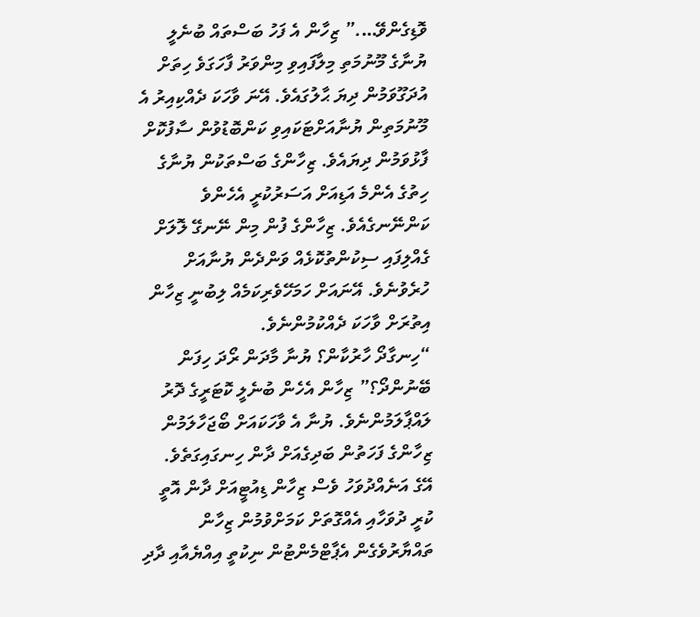ވޮޑިގެންވޭ….” ޒިހާން އެ ފަހު ބަސްތައް ބުނެލީ ޔުނާގެ މޫނުމަތި މިލާފައިވި މިންވަރު ފާހަގަވެ ހިތަށް އުދަގޫވަމުން ދިޔަ ޙާލުގައެވެ. އޭނަ ވާހަކަ ދެއްކިއިރު އެ މޫނުމަތިން ޔުނާއަށްޓަކައިވި ކަންބޮޑުވުން ސާފުކޮށް ފާޅުވަމުން ދިޔައެވެ. ޒިހާންގެ ބަސްތަކުން ޔުނާގެ ހިތުގެ އެންމެ އަޑިއަށް އަސަރުކުރީ އެހެންވެ ކަންނޭނގެއެވެ. ޒިހާންގެ ފުން މިން ނޭނގޭ ލޮލަށް ގެއްލިފައި ސިކުންތުކޮޅެއް ވަންދެން ޔުނާއަށް ހުރެވުނެވެ. އޭނައަށް ހަމަހޭވެރިކަމެއް ލިބުނީ ޒިހާން އިތުރަށް ވާހަކަ ދެއްކުމުންނެވެ.
“ހިނގާދޯ ހާރުކާން؟ ޔުނާ މާދަން ރޯދަ ހިފަން ބޭނުންދޯ؟” ޒިހާން އެހެން ބުނެލީ ކޮޓަރީގެ ދޮރު ލައްޕާލަމުންނެވެ. ޔުނާ އެ ވާހަކައަށް ބޯޖަހާލަމުން ޒިހާންގެ ފަހަތުން ބަދިގެއަށް ދާން ހިނގައިގަތެވެ.
އޭގެ އަނެއްދުވަހު ވެސް ޒިހާން ޑިއުޓީއަށް ދާން އޮތީ ކުރީ ދުވަހާއި އެއްގޮތަށް ކަމަށްވުމުން ޒިހާން ތައްޔާރުވެގެން އެޕާޓްމެންޓުން ނިކުތީ އިއްޔެއާއި ދާދި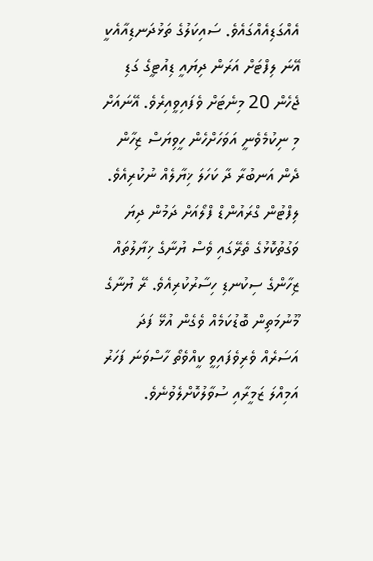އެއްގަޑިއެއްގައެވެ. ސައިކަލުގެ ތަޅުދަނޑިއާއެކީ އޭނަ ލިފްޓަށް އަރަން ދިޔައީ ޑިއުޓީގެ ގަޑި ޖެހެން 20 މިނެޓަށް ވެފައިވީއިރެވެ. އޭނައަށް މި ނިކުމެވެނީ އަވަހަށްހެން ހީވިޔަސް ޒިހާން ދެން އަނބުރާ ދާ ކަހަލަ ޚިޔާލެއް ނުކުރިއެވެ.
ލިފްޓުން ގްރައުންޑް ފްލޯއަށް ދަމުން ދިޔަ ވަގުތުކޮޅުގެ ތެރޭގައި ވެސް ޔުނާގެ ޚިޔާލުތައް ޒިހާންގެ ސިކުނޑި ހިސާރުކުރިއެވެ. ރޭ ޔުނާގެ މޫނުމަތިން ބޮޑުކަމެއް ވެގެން އުޅޭ ފަދަ އަސަރެއް ވެރިވެފައިވީ ކީއްވެތޯ ހާސްވަނަ ފަހަރު އަމިއްލަ ޒަމީރާއި ސުވާލުކޮށްލެވުނެވެ.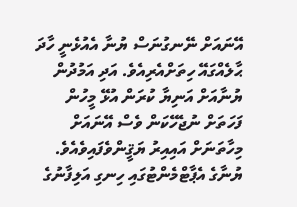އޭނައަށް ނޭނގުނަސް ޔުނާ އެއުޅެނީ ހާދަ ޙާލެއްގައޭ ހިތަށްއެރިއެވެ. އަދި އަމުދުން ޔުނާއަށް އަނިޔާ ކުރަން އުޅޭ މީހުން ފަހަތަށް ނުޖެހޭކަން ވެސް އޭނައަށް މިހާތަނަށް އައިއިރު ޔަޤީންވެފައިވެއެވެ.
ޔުނާގެ އެޕާޓްމެންޓުގައި ހިނގި އަލިފާނުގެ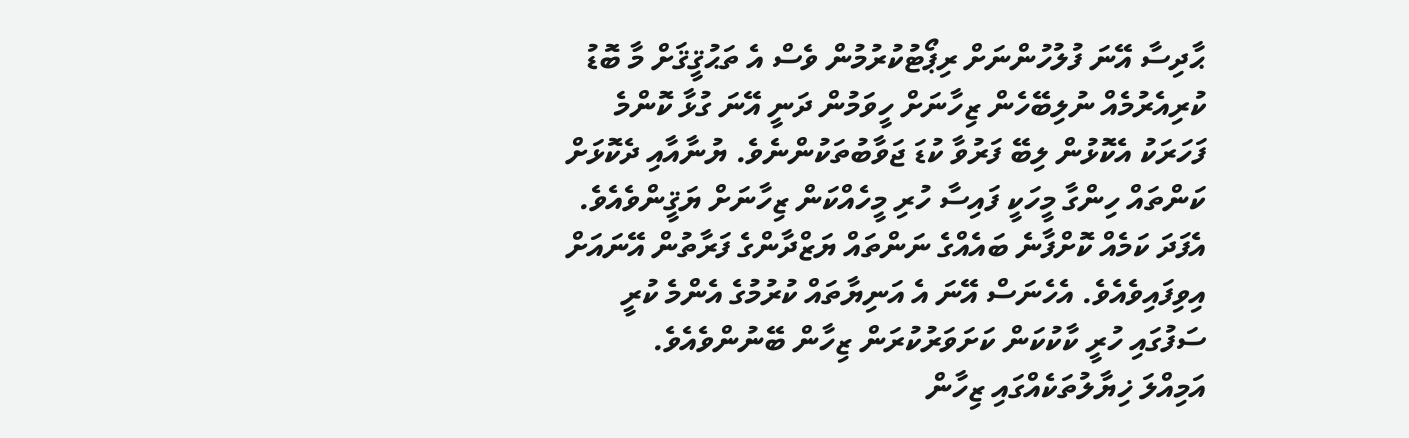ޙާދިސާ އޭނަ ފުލުހުންނަށް ރިޕޯޓުކުރުމުން ވެސް އެ ތަޙުޤީޤަށް މާ ބޮޑު ކުރިއެރުމެއް ނުލިބޭހެން ޒިހާނަށް ހީވަމުން ދަނީ އޭނަ ގުޅާ ކޮންމެ ފަހަރަކު އެކޮޅުން ލިބޭ ފަރުވާ ކުޑަ ޖަވާބުތަކުންނެވެ. ޔުނާއާއި ދެކޮޅަށް ކަންތައް ހިންގާ މީހަކީ ފައިސާ ހުރި މީހެއްކަން ޒިހާނަށް ޔަޤީންވެއެވެ. އެފަދަ ކަމެއް ކޮށްފާނެ ބައެއްގެ ނަންތައް ޔަޒްދާންގެ ފަރާތުން އޭނައަށް އިވިފައިވެއެވެ. އެހެނަސް އޭނަ އެ އަނިޔާތައް ކުރުމުގެ އެންމެ ކުރީ ސަފުގައި ހުރީ ކާކުކަން ކަށަވަރުކުރަން ޒިހާން ބޭނުންވެއެވެ.
އަމިއްލަ ޚިޔާލުތަކެއްގައި ޒިހާން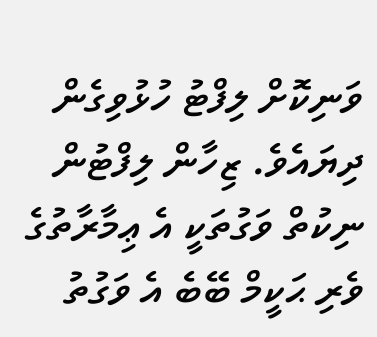ވަނިކޮށް ލިފްޓު ހުޅުވިގެން ދިޔައެވެ. ޒިހާން ލިފްޓުން ނިކުތް ވަގުތަކީ އެ ޢިމާރާތުގެ ވެރި ޙަކީމް ބޭބެ އެ ވަގުތު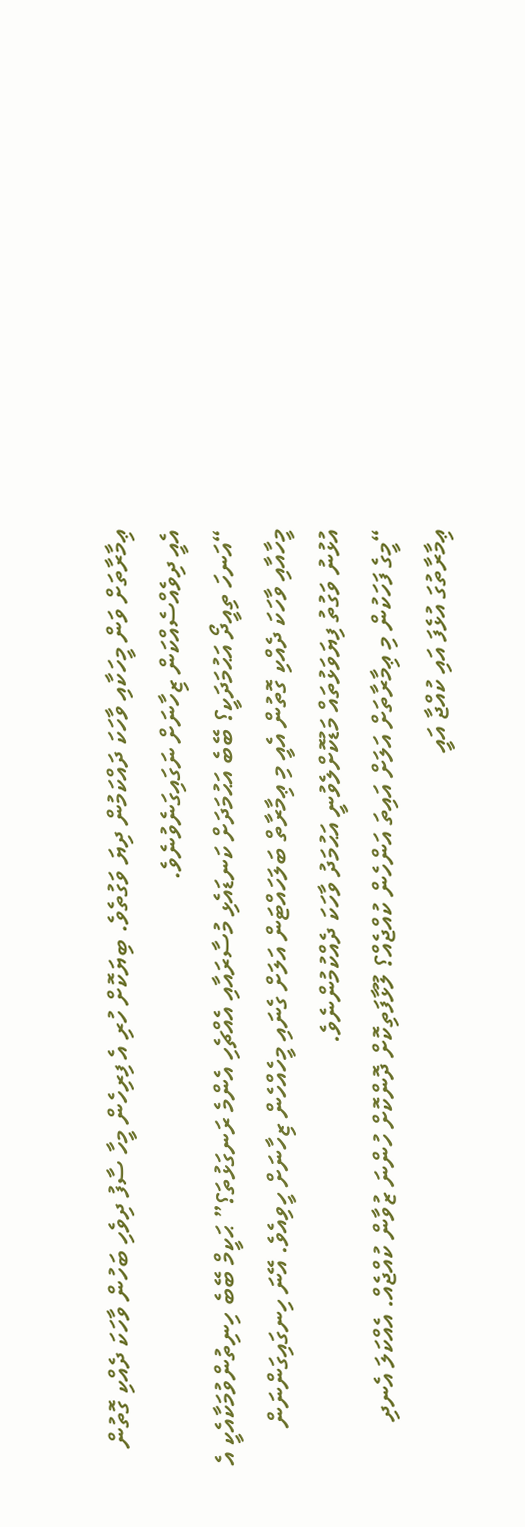ޢިމާރާތަށް ވަން މީހަކާއި ވާހަކަ ދައްކަމުން ދިޔަ ވަގުތެވެ. ބިޔަކޮށް ހުރި އެ ފިރިހެން މީހާ ސާފު ދިވެހި ބަހުން ވާހަކަ ދެއްކި ގޮތުން އެއީ ދިވެއްސެއްކަން ޒިހާނަށް ނަގައިގަނެވުނެވެ.
“އަނހަ ތިއީދޯ އަޙުމަދަކީ؟ ބޭބެ އަޙުމަދަށް ކަނޑައެޅި މުސާރައާއި އެއްޗެހި އެންމެ ރަނގަޅުތަ؟” ޙަކީމް ބޭބެ ހިނިތުންވުމަކާއެކީ އެ މީހާއާއި ވާހަކަ ދެއްކި ގޮތުން އެއީ މި ޢިމާރާތް ބަލަހައްޓަން އަލަށް ގެނައި މީހެއްހެން ޒިހާނަށް ހީވިއެވެ. އޭނަ ހިނގައިގަންނަން އުޅުނު ވަގުތު ފިޔަވަޅުތައް މަޑުކޮށްލެވުނީ އަޙުމަދު ވާހަކަ ދެއްކުމުންނެވެ.
“މީގެ ފަހަކުން މި ޢިމާރާތަށް އަލަށް އައިތަ އަންހެން ކުއްޖެއް؟ ލޫޅާފަތިކޮށް ދޮންކޮށް ހުންނަ ޒުވާން ކުއްޖެއް. އެއްކަލަ އެނދި ޢިމާރާތުގަ އުޅެފަ އައި ކުއްޖާ އައީ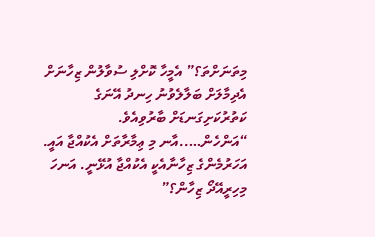މިތަނަށްތަ؟” އެމީހާ ކޮށްލި ސުވާލުން ޒިހާނަށް އެދިމާލަށް ބަލާލެވުނު ހިނދު އޭނަގެ ކަތުރުކަށިގަނޑަށް ބާރުވިއެވެ.
“އަންހެން…..އާނ މި ޢިމާރާތަށް އެކުއްޖާ އައީ. އަހަރުމެންގެ ޒިހާނާއެކީ އެކުއްޖާ އުޅޭނީ. އަނހަ މިހިރީއޭދޯ ޒިހާން؟”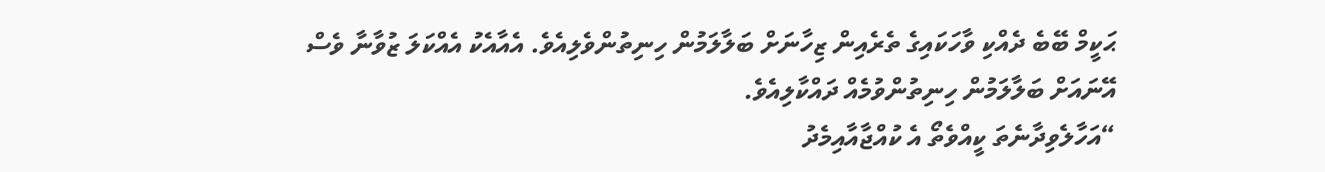ޙަކީމް ބޭބެ ދެއްކި ވާހަކައިގެ ތެރެއިން ޒިހާނަށް ބަލާލަމުން ހިނިތުންވެލިއެވެ. އެއާއެކު އެއްކަލަ ޒުވާނާ ވެސް އޭނައަށް ބަލާލަމުން ހިނިތުންވުމެއް ދައްކާލިއެވެ.
“އަހާލެވިދާނެތަ ކީއްވެތޯ އެ ކުއްޖާއާއިމެދު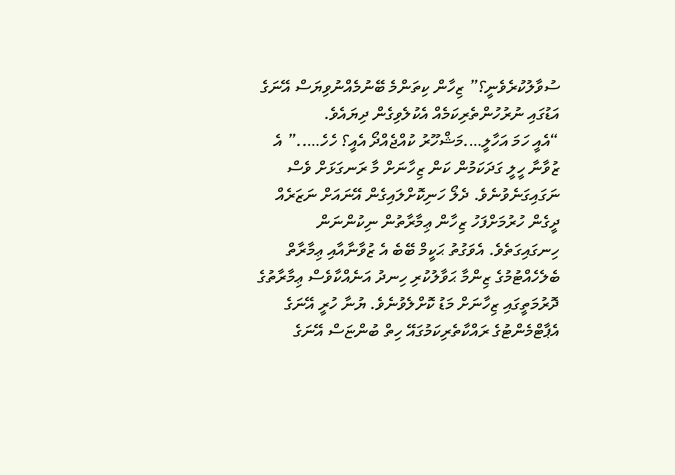ސުވާލުކުރެވެނީ؟” ޒިހާން ކިތަންމެ ބޭނުމެއްނުވިޔަސް އޭނަގެ އަޑުގައި ނުރުހުންތެރިކަމެއް އެކުލެވިގެން ދިޔައެވެ.
“އެއީ ހަމަ އަހާލީ….މަޝްހޫރު ކުއްޖެއްދޯ އެއީ؟ ހެހެ…..” އެ ޒުވާނާ ހީލީ ގަދަކަމުން ކަން ޒިހާނަށް މާ ރަނގަޅަށް ވެސް ނަގައިގަނެވުނެވެ. ދެލޯ ހަނިކޮށްލައިގެން އޭނައަށް ނަޒަރެއް ދީގެން ހުރުމަށްފަހު ޒިހާން ޢިމާރާތުން ނިކުންނަން ހިނގައިގަތެވެ. އެވަގުތު ޙަކީމް ބޭބެ އެ ޒުވާނާއާއި ޢިމާރާތް ބެލެހެއްޓުމުގެ ޒިންމާ ޙަވާލުކުރި ހިނދު އަނެއްކާވެސް ޢިމާރާތުގެ ދޮރުމަތީގައި ޒިހާނަށް މަޑު ކޮށްލެވުނެވެ. ޔުނާ ހުރީ އޭނަގެ އެޕާޓްމެންޓުގެ ރައްކާތެރިކަމުގައޭ ހިތް ބުންޏަސް އޭނަގެ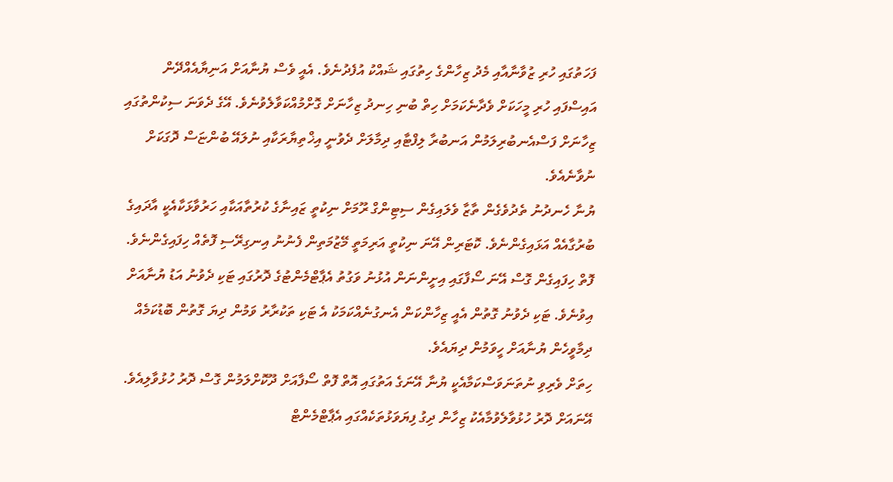ފަހަތުގައި ހުރި ޒުވާނާއާއި މެދު ޒިހާންގެ ހިތުގައި ޝައްކު އުފެދުނެވެ. އެއީ ވެސް ޔުނާއަށް އަނިޔާއެއްދޭން އައިސްފައި ހުރި މީހަކަށް ވެދާނެކަމަށް ހިތް ބުނި ހިނދު ޒިހާނަށް ގޮށްމުއްކަވާލެވުނެވެ. އޭގެ ދެވަނަ ސިކުންތުގައި ޒިހާނަށް ފަސްއެނބުރިލަމުން އަނބުރާ ލިފްޓާއި ދިމާލަށް ދެވުނީ އިޚްތިޔާރަކާއި ނުލައޭ ބުންޏަސް ދޮގަކަށް ނުވާނެއެވެ.
ޔުނާ ހެނދުނު ތެދުވެގެން ތާޒާ ވެލައިގެން ސިޓިންގް ރޫމަށް ނިކުތީ ޒައިނާގެ ކުރުތާއަކާއި ހަރުވާޅަކާއެކީ އާދައިގެ ބުރުގާއެއް އަޅައިގެންނެވެ. ކޮޓަރިން އޭނަ ނިކުތީ އަރިމަތީ މޭޒުމަތިން ފެނުނު އިނގިރޭސި ފޮތެއް ހިފައިގެންނެވެ. ފޮތް ހިފައިގެން ގޮސް އޭނަ ސޯފާގައި އިށީންނަން އުޅުނު ވަގުތު އެޕާޓްމެންޓުގެ ދޮރުގައި ޓަކި ދެވުނު އަޑު ޔުނާއަށް އިވުނެވެ. ޓަކި ދެވުނު ގޮތުން އެއީ ޒިހާންކަން އެނގުނެއްކަމަކު އެ ޓަކި ތަކުރާރު ވަމުން ދިޔަ ގޮތުން ބޮޑުކަމެއް ދިމާވީހެން ޔުނާއަށް ހީވަމުން ދިޔައެވެ.
ހިތަށް ވެރިވި ނުތަނަވަސްކަމާއެކީ ޔުނާ އޭނަގެ އަތުގައި އޮތް ފޮތް ސޯފާއަށް ދޫކޮށްލަމުން ގޮސް ދޮރު ހުޅުވާލިއެވެ. އޭނައަށް ދޮރު ހުޅުވާލެވުމާއެކު ޒިހާން ދިގު ފިޔަވަޅުތަކެއްގައި އެޕާޓްމެންޓް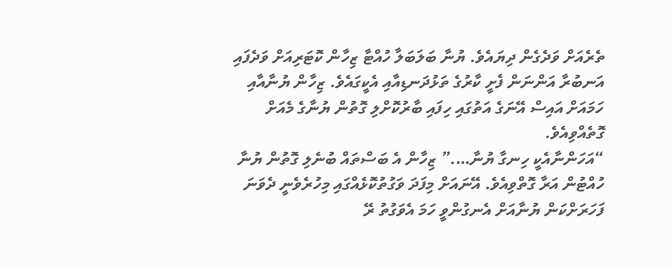ތެރެއަށް ވަދެގެން ދިޔައެވެ. ޔުނާ ބަލަބަލާ ހުއްޓާ ޒިހާން ކޮޓަރިއަށް ވަދެފައި އަނބުރާ އަންނަން ފެށީ ކާރުގެ ތަޅުދަނޑިއާއި އެކީގައެވެ. ޒިހާން ޔުނާއާއި ހަމައަށް އައިސް އޭނަގެ އަތުގައި ހިފައި ބާރުކޮށްލި ގޮތުން ޔުނާގެ މެއަށް ގޮތެއްވިއެވެ.
“އަހަންނާއެކީ ހިނގާ ޔުނާ….” ޒިހާން އެ ބަސްތައް ބުނެލި ގޮތުން ޔުނާ ހުއްޓުން އަރާ ގޮތްވިއެވެ. އޭނައަށް މިފަދަ ވަގުތުކޮޅެއްގައި މިހުރެވެނީ ދެވަނަ ފަހަރަށްކަން ޔުނާއަށް އެނގުންވީ ހަމަ އެވަގުތު ރޭ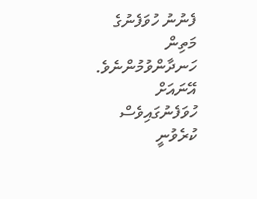ފެނުނު ހުވަފެނުގެ މަތިން ހަނދާންވުމުންނެވެ. އޭނައަށް ހުވަފެނުގައިވެސް ކުރެވުނީ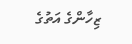ޒިހާންގެ އަތުގެ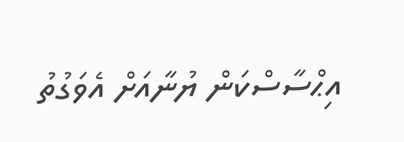އިޙްސާސްކަން ޔުނާއަށް އެވަގުތު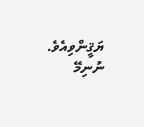ޔަޤީންވިއެވެ.
ނުނިމޭ